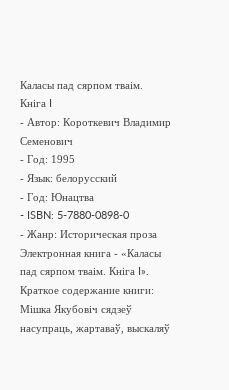Каласы пад сярпом тваiм. Кнiга I
- Автор: Короткевич Владимир Семенович
- Год: 1995
- Язык: белорусский
- Год: Юнацтва
- ISBN: 5-7880-0898-0
- Жанр: Историческая проза
Электронная книга - «Каласы пад сярпом тваiм. Кнiга I». Краткое содержание книги:
Мішка Якубовіч сядзеў насупраць, жартаваў, выскаляў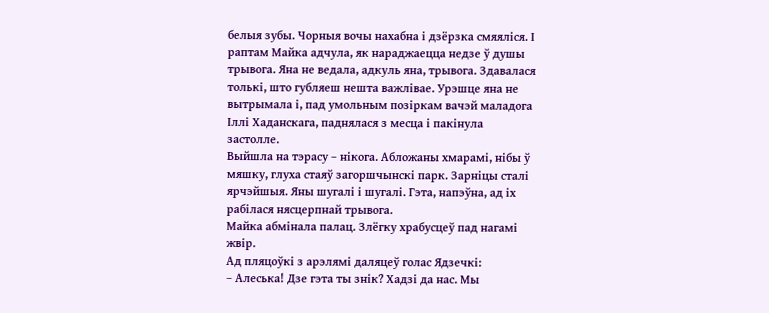белыя зубы. Чорныя вочы нахабна і дзёрзка смяяліся. І раптам Майка адчула, як нараджаецца недзе ў душы трывога. Яна не ведала, адкуль яна, трывога. Здавалася толькі, што губляеш нешта важлівае. Урэшце яна не вытрымала і, пад умольным позіркам вачэй маладога Іллі Хаданскага, паднялася з месца і пакінула застолле.
Выйшла на тэрасу – нікога. Абложаны хмарамі, нібы ў мяшку, глуха стаяў загоршчынскі парк. Зарніцы сталі ярчэйшыя. Яны шугалі і шугалі. Гэта, напэўна, ад іх рабілася нясцерпнай трывога.
Майка абмінала палац. Злёгку храбусцеў пад нагамі жвір.
Ад пляцоўкі з арэлямі даляцеў голас Ядзечкі:
– Алеська! Дзе гэта ты знік? Хадзі да нас. Мы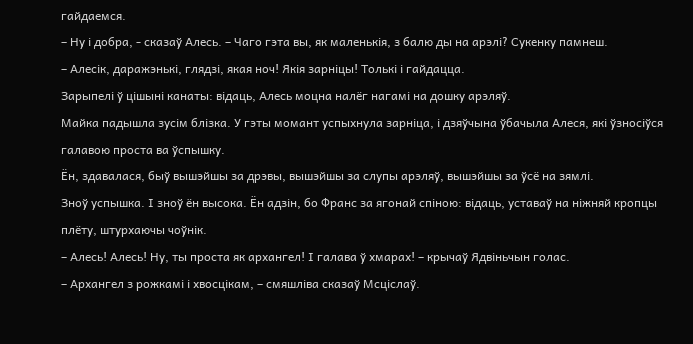гайдаемся.
– Ну і добра, - сказаў Алесь. – Чаго гэта вы, як маленькія, з балю ды на арэлі? Сукенку памнеш.
– Алесік, даражэнькі, глядзі, якая ноч! Якія зарніцы! Толькі і гайдацца.
Зарыпелі ў цішыні канаты: відаць, Алесь моцна налёг нагамі на дошку арэляў.
Майка падышла зусім блізка. У гэты момант успыхнула зарніца, і дзяўчына ўбачыла Алеся, які ўзносіўся галавою проста ва ўспышку.
Ён, здавалася, быў вышэйшы за дрэвы, вышэйшы за слупы арэляў, вышэйшы за ўсё на зямлі.
Зноў успышка. І зноў ён высока. Ён адзін, бо Франс за ягонай спіною: відаць, уставаў на ніжняй кропцы плёту, штурхаючы чоўнік.
– Алесь! Алесь! Ну, ты проста як архангел! І галава ў хмарах! – крычаў Ядвіньчын голас.
– Архангел з рожкамі і хвосцікам, – смяшліва сказаў Мсціслаў.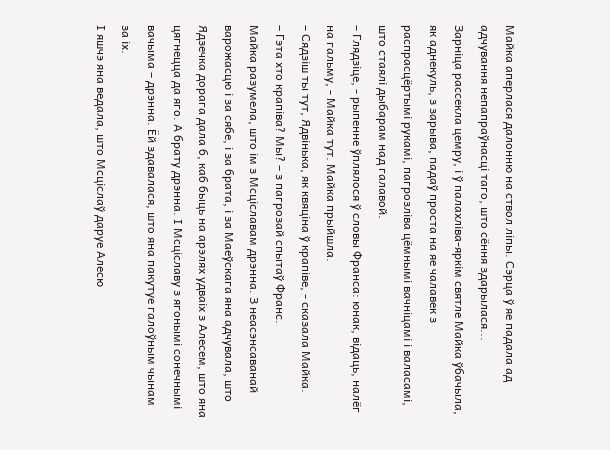Майка аперлася далонню на ствол ліпы. Сэрца ў яе падала ад адчування непапраўнасці таго, што сёння здарылася...
Зарніца рассекла цемру, і ў палахліва-яркім святле Майка ўбачыла, як аднекуль, з зарыва, падаў проста на яе чалавек з распрасцёртымі рукамі, пагрозліва цёмнымі вачніцамі і валасамі, што стаялі дыбарам над галавой.
– Глядзіце, - рыпенне ўплялося ў словы Франса: юнак, відаць, налёг на гальму, - Майка тут. Майка прыйшла.
– Сядзіш ты тут, Ядвінька, як квяціна ў крапіве, - сказала Майка.
– Гэта хто крапіва? Мы? – з пагрозай спытаў Франс.
Майка разумела, што ім з Мсціславам дрэнна. З неасэнсаванай варожасцю і за сябе, і за брата, і за Маеўскага яна адчувала, што Ядзечка дорага дала б, каб быць на арэлях удваіх з Алесем, што яна цягнецца да яго. А брату дрэнна. І Мсціславу з ягонымі сонечнымі вачыма – дрэнна. Ёй здавалася, што яна пакутуе галоўным чынам за іх.
І яшчэ яна ведала, што Мсціслаў даруе Алесю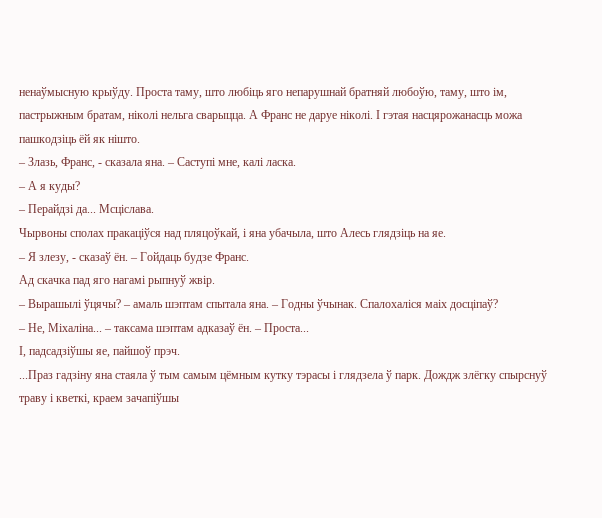ненаўмысную крыўду. Проста таму, што любіць яго непарушнай братняй любоўю, таму, што ім, пастрыжным братам, ніколі нельга сварыцца. А Франс не даруе ніколі. І гэтая насцярожанасць можа пашкодзіць ёй як нішто.
– Злазь, Франс, - сказала яна. – Саступі мне, калі ласка.
– А я куды?
– Перайдзі да... Мсціслава.
Чырвоны сполах пракаціўся над пляцоўкай, і яна убачыла, што Алесь глядзіць на яе.
– Я злезу, - сказаў ён. – Гойдаць будзе Франс.
Ад скачка пад яго нагамі рыпнуў жвір.
– Вырашылі ўцячы? – амаль шэптам спытала яна. – Годны ўчынак. Спалохаліся маіх досціпаў?
– Не, Міхаліна... – таксама шэптам адказаў ён. – Проста...
І, падсадзіўшы яе, пайшоў прэч.
...Праз гадзіну яна стаяла ў тым самым цёмным кутку тэрасы і глядзела ў парк. Дождж злёгку спырснуў траву і кветкі, краем зачапіўшы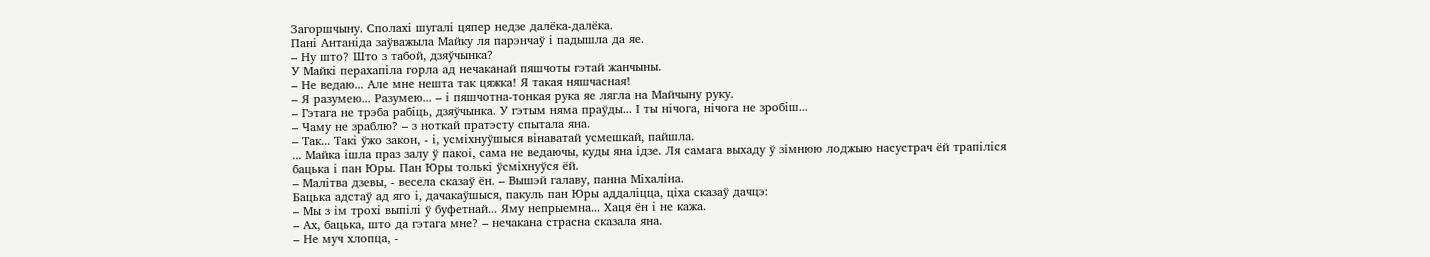Загоршчыну. Сполахі шугалі цяпер недзе далёка-далёка.
Пані Антаніда заўважыла Майку ля парэнчаў і падышла да яе.
– Ну што? Што з табой, дзяўчынка?
У Майкі перахапіла горла ад нечаканай пяшчоты гэтай жанчыны.
– Не ведаю... Але мне нешта так цяжка! Я такая няшчасная!
– Я разумею... Разумею... – і пяшчотна-тонкая рука яе лягла на Майчыну руку.
– Гэтага не трэба рабіць, дзяўчынка. У гэтым няма праўды... І ты нічога, нічога не зробіш...
– Чаму не зраблю? – з ноткай пратэсту спытала яна.
– Так... Такі ўжо закон, - і, усміхнуўшыся вінаватай усмешкай, пайшла.
... Майка ішла праз залу ў пакоі, сама не ведаючы, куды яна ідзе. Ля самага выхаду ў зімнюю лоджыю насустрач ёй трапіліся бацька і пан Юры. Пан Юры толькі ўсміхнуўся ёй.
– Малітва дзевы, - весела сказаў ён. – Вышэй галаву, панна Міхаліна.
Бацька адстаў ад яго і, дачакаўшыся, пакуль пан Юры аддаліцца, ціха сказаў дачцэ:
– Мы з ім трохі выпілі ў буфетнай... Яму непрыемна... Хаця ён і не кажа.
– Ах, бацька, што да гэтага мне? – нечакана страсна сказала яна.
– Не муч хлопца, -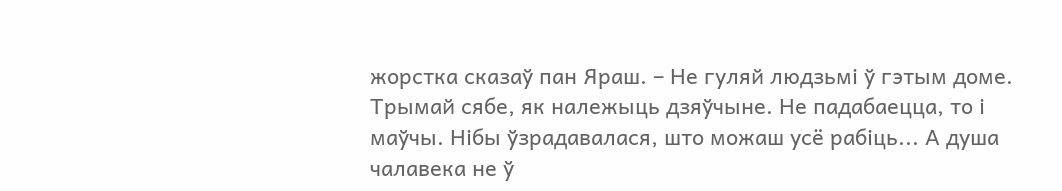жорстка сказаў пан Яраш. – Не гуляй людзьмі ў гэтым доме. Трымай сябе, як належыць дзяўчыне. Не падабаецца, то і маўчы. Нібы ўзрадавалася, што можаш усё рабіць... А душа чалавека не ў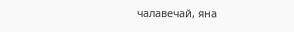чалавечай, яна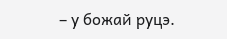– у божай руцэ.